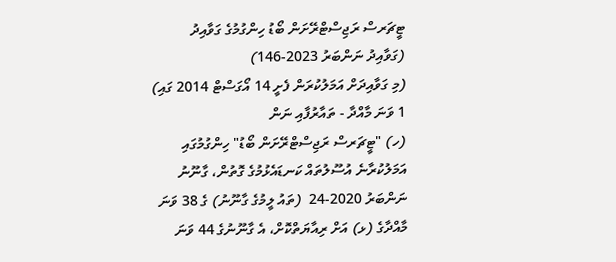ޓީޗަރސް ރަޖިސްޓްރޭށަން ބޯޑު ހިންގުމުގެ ގަވާއިދު
(ގަވާއިދު ނަންބަރު 2023-146)
(މި ގަވާއިދަށް އަމަލުކުރަން ފެށީ 14 އޯގަސްޓް 2014 ގައި)
1 ވަނަ މާއްދާ - ތައާރުފާއި ނަން
(ހ) "ޓީޗަރސް ރަޖިސްޓްރޭށަން ބޯޑު" ހިންގުމުގައި އަމަލުކުރާނެ އުސޫލުތައް ކަނޑައެޅުމުގެ ގޮތުން، ގާނޫނު ނަންބަރު 2020-24  (ތައު ލީމުގެ ގާނޫނު) ގެ 38 ވަނަ މާއްދާގެ (ޅ) އަށް ރިއާޔަތްކޮށް، އެ ގާނޫނުގެ 44 ވަނަ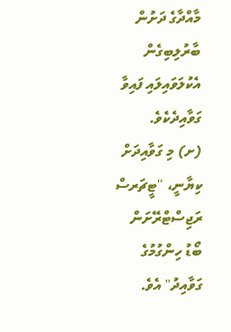މާއްދާގެ ދަށުން ބާރުލިބިގެން އެކުލަވައިލައި ފައިވާ ގަވާއިދެކެވެ.
(ށ) މި ގަވާއިދަށް ކިޔާނީ، "ޓީޗަރސް ރަޖިސްޓްރޭށަން ބޯޑު ހިންގުމުގެ ގަވާއިދު" އެވެ.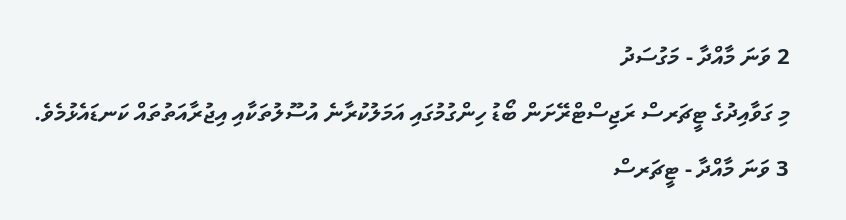2 ވަނަ މާއްދާ - މަގުސަދު
މި ގަވާއިދުގެ ޓީޗަރސް ރަޖިސްޓްރޭށަން ބޯޑު ހިންގުމުގައި އަމަލުކުރާނެ އުސޫލުތަކާއި އިޖުރާއަތުތައް ކަނޑައެޅުމެވެ.
3 ވަނަ މާއްދާ - ޓީޗަރސް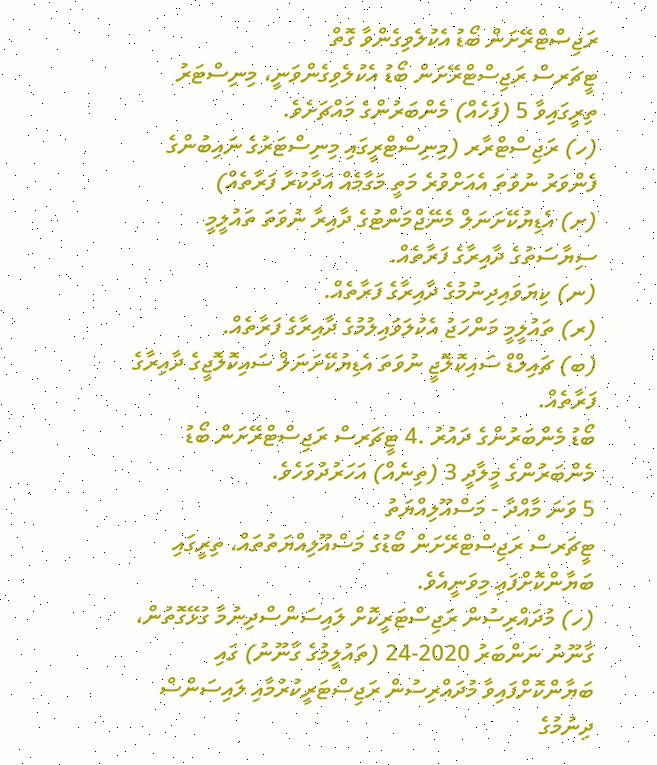ރަޖިސްޓްރޭށަން ބޯޑު އެކުލެވިގެންވާ ގޮތް
ޓީޗަރސް ރަޖިސްޓްރޭށަން ބޯޑު އެކުލެވިގެންވަނީ، މިނިސްޓަރު ތިރީގައިވާ 5 (ފަހެއް) މެންބަރުންގެ މައްޗަށެވެ.
(ހ) ރަޖިސްޓްރާރ (މިނިސްޓްރީގައި މިނިސްޓަރުގެ ނައިބުންގެ ފެންވަރު ނުވަތަ އެއަށްވުރެ މަތީ މަގާމެއް އަދާކުރާ ފަރާތެއް)
(ށ) އެޑިޔުކޭށަނަލް މެނޭޖްމަންޓުގެ ދާއިރާ ނުވަތަ ތައުލީމީ ސިޔާސަތުގެ ދާއިރާގެ ފަރާތެއް.
(ނ) ކިޔަވައިދިނުމުގެ ދާއިރާގެ ފަރާތެއް.
(ރ) ތައުލީމީ މަންހަޖު އެކުލަވައިލުމުގެ ދާއިރާގެ ފަރާތެއް.
(ބ) ޗައިލްޑް ސައިކޮލޮޖީ ނުވަތަ އެޑިޔުކޭށަނަލް ސައިކޮލޮޖީގެ ދާއިރާގެ ފަރާތެއް.
ބޯޑު މެންބަރުންގެ ދައުރު .4 ޓީޗަރސް ރަޖިސްޓްރޭށަން ބޯޑު މެންބަރުންގެ މީލާދީ 3 (ތިނެއް) އަހަރުދުވަހެވެ.
5 ވަނަ މާއްދާ - މަސްއޫލިއްޔަތު
ޓީޗަރސް ރަޖިސްޓްރޭށަން ބޯޑުގެ މަސްއޫލިއްޔަތުތައް، ތިރީގައި ބަޔާންކޮށްފައި މިވަނީއެވެ.
(ހ) މުދައްރިސުން ރަޖިސްޓަރީކޮށް ލައިސަންސްދިނުމާ ގުޅޭގޮތުން، ގާނޫނު ނަންބަރު 2020-24 (ތައުލީމުގެ ގާނޫނު) ގައި ބަޔާންކޮށްފައިވާ މުދައްރިސުން ރަޖިސްޓަރީކުރުމާއި ލައިސަންސް ދިނުމުގެ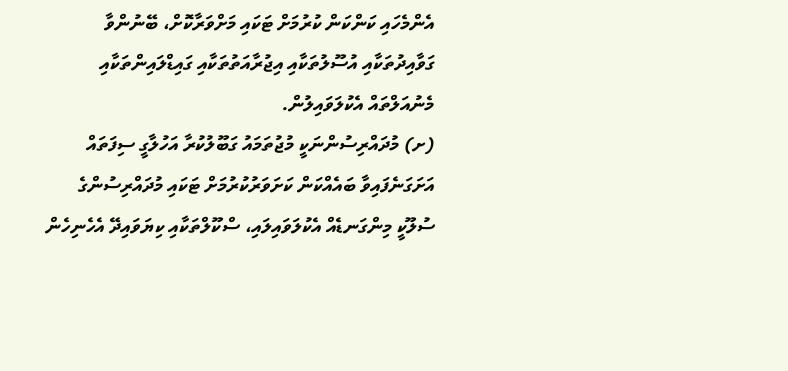އެންމެހައި ކަންކަން ކުރުމަށް ޓަކައި މަށްވަރާކޮށް، ބޭނުންވާ ގަވާއިދުތަކާއި އުސޫލުތަކާއި އިޖުރާއަތުތަކާއި ގައިޑްލައިންތަކާއި މެނުއަލްތައް އެކުލަވައިލުން.
(ށ) މުދައްރިސުންނަކީ މުޖުތަމައު ގަބޫލުކުރާ އަހުލާގީ ސިފަތައް އަށަގަނެފައިވާ ބައެއްކަން ކަށަވަރުކުރުމަށް ޓަކައި މުދައްރިސުންގެ ސުލޫކީ މިންގަނޑެއް އެކުލަވައިލައި، ސްކޫލްތަކާއި ކިޔަވައިދޭ އެހެނިހެން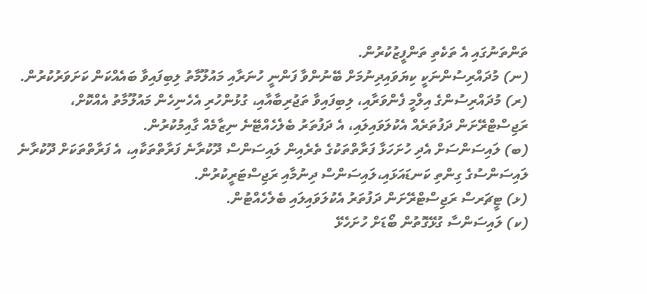ތަންތަނުގައި އެ ތަކެތި ތަންފީޒުކުރުން.
(ނ) މުދައްރިސުންނަކީ ކިޔަވައިދިނުމަށް ބޭނުންވާ ފަންނީ ހުނަރާއި މައުލޫމާތު ލިބިފައިވާ ބައެއްކަން ކަށަވަރުކުރުން.
(ރ) މުދައްރިސުންގެ އިލްމީ ފެންވަރާއި، ލިބިފައިވާ ތަޖުރިބާއާއި، ގުޅުންހުރި އެހެނިހެން މައުލޫމާތު އެއްކޮށް، ރަޖިސްޓްރޭށަން ދަފުތަރެއް އެކުލަވައިލައި، އެ ދަފުތަރު ބެލެހެއްޓޭނެ ނިޒާމެއް ގާއިމުކުރުން.
(ބ) ލައިސަންސަށް އެދި ހުށަހަޅާ ފަރާތްތަކުގެ ތެރެއިން ލައިސަންސް ދޫކުރާނެ ފަރާތްތަކާއި، އެ ފަރާތްތަކަށް ދޫކުރާނެ ލައިސަންސުގެ ގިންތި ކަނޑައަޅައި،ލައިސަންސް ދިނުމާއި ރަޖިސްޓަރީކުރުން.
(ޅ) ޓީޗަރސް ރަޖިސްޓްރޭށަން ދަފުތަރު އެކުލަވައިލައި ބެލެހެއްޓުން.
(ކ) ލައިސަންސާ ގުޅޭގޮތުން ބޯޑަށް ހުށަހެޅޭ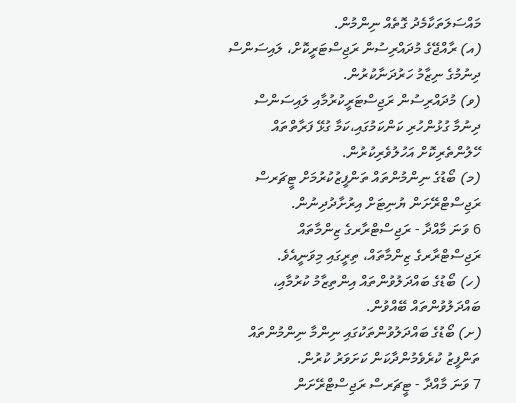މައްސަލަތަކާމެދު ގޮތެއް ނިންމުން.
(އ) ރާއްޖޭގެ މުދައްރިސުން ރަޖިސްޓަރީކޮށް، ލައިސަންސް ދިނުމުގެ ނިޒާމު ހަރުދަނާކުރުން.
(ވ) މުދައްރިސުން ރަޖިސްޓަރީކުރުމާއި ލައިސަންސް ދިނުމާ ގުޅުންހުރި ކަންކަމުގައި،ކަމާ ގުޅޭ ފަރާތްތައް ހޭލުންތެރިކޮށް އަހުލުވެރިކުރުން.
(މ) ބޯޑުގެ ނިންމުންތައް ތަންފީޒުކުރުމަށް ޓީޗަރސް ރަޖިސްޓްރޭށަން ޔުނިޓަށް އިރުށާދުދިނުން.
6 ވަނަ މާއްދާ - ރަޖިސްޓްރާރގެ ޒިންމާތައް
ރަޖިސްޓްރާރގެ ޒިންމާތައް، ތިރީގައި މިވަނީއެވެ.
(ހ) ބޯޑުގެ ބައްދަލުވުންތައް އިންތިޒާމު ކުރުމާއި، ބައްދަލުވުންތައް ބޭއްވުން.
(ށ) ބޯޑުގެ ބައްދަލުވުންތަކުގައި ނިންމާ ނިންމުންތައް ތަންފީޒު ކުރެވެމުންދާކަން ކަށަވަރު ކުރުން.
7 ވަނަ މާއްދާ - ޓީޗަރސް ރަޖިސްޓްރޭށަން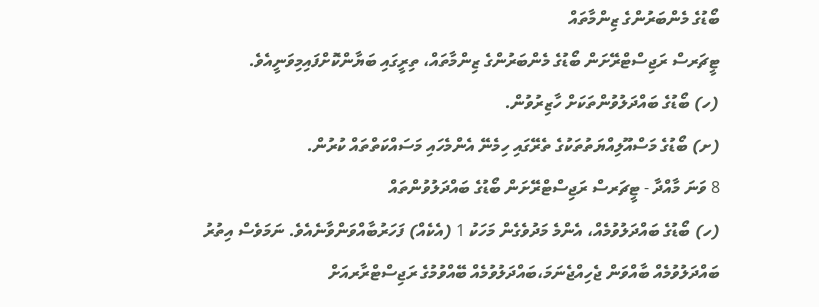ބޯޑުގެ މެންބަރުންގެ ޒިންމާތައް
ޓީޗަރސް ރަޖިސްޓްރޭށަން ބޯޑުގެ މެންބަރުންގެ ޒިންމާތައް، ތިރީގައި ބަޔާންކޮށްފައިމިވަނީއެވެ.
(ހ) ބޯޑުގެ ބައްދަލުވުންތަކަށް ހާޒިރުވުން.
(ށ) ބޯޑުގެ މަސްއޫލިއްޔަތުތަކުގެ ތެރޭގައި ހިމެނޭ އެންމެހައި މަސައްކަތްތައް ކުރުން.
8 ވަނަ މާއްދާ - ޓީޗަރސް ރަޖިސްޓްރޭށަން ބޯޑުގެ ބައްދަލުވުންތައް
(ހ) ބޯޑުގެ ބައްދަލުވުމެއް، އެންމެ މަދުވެގެން މަހަކު 1 (އެކެއް) ފަހަރުބާއްވަންވާނެއެވެ. ނަމަވެސް އިތުރު ބައްދަލުވުމެއް ބާއްވަން ޖެހިއްޖެނަމަ،ބައްދަލުވުމެއް ބޭއްވުމުގެ ރަޖިސްޓްރާރއަށް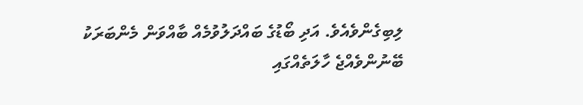ލިބިގެންވެއެވެ. އަދި ބޯޑުގެ ބައްދަލުވުމެއް ބާއްވަން މެންބަރަކު ބޭނުންވެއްޖެ ހާލަތެއްގައި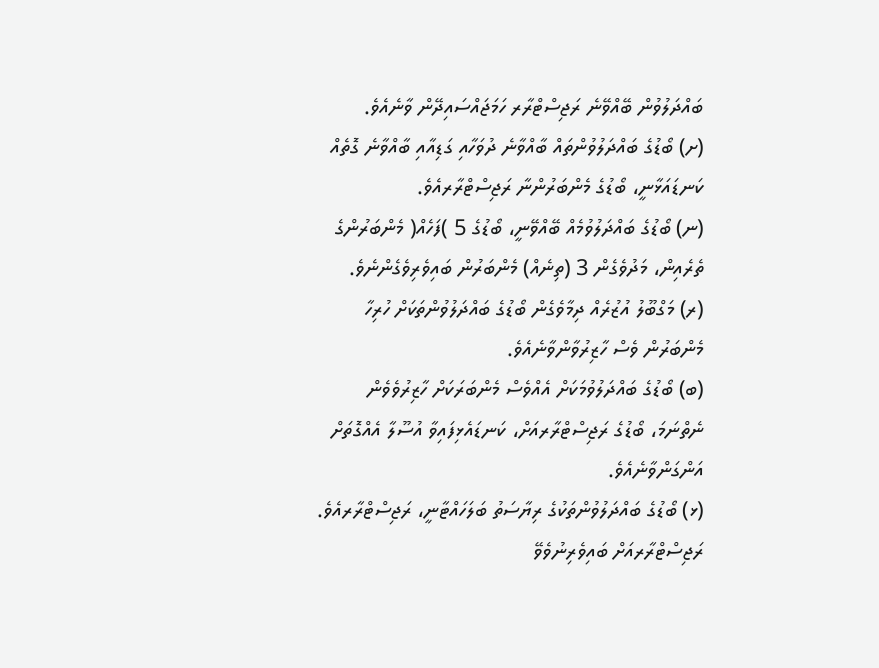ބައްދަލުވުން ބޭއްވޭނެ ރަޖިސްޓްރާރ ހަމަޖައްސައިދޭން ވާނެއެވެ.
(ށ) ބޯޑުގެ ބައްދަލުވުންތައް ބާއްވާނެ ދުވަހާއި ގަޑިއާއި ބާއްވާނެ ގޮތެއް ކަނޑައަޅާނީ، ބޯޑުގެ މެންބަރުންނާ ރަޖިސްޓްރާރއެވެ.
(ނ) ބޯޑުގެ ބައްދަލުވުމެއް ބޭއްވޭނީ، ބޯޑުގެ 5 )ފަހެއް( މެންބަރުންގެ ތެރެއިން، މަދުވެގެން 3 (ތިނެއް) މެންބަރުން ބައިވެރިވެގެންނެވެ.
(ރ) މަގްބޫލު އުޒުރެއް ދިމާވެގެން ބޯޑުގެ ބައްދަލުވުންތަކަށް ހުރިހާ މެންބަރުން ވެސް ހާޒިރުވާންވާނެއެވެ.
(ބ) ބޯޑުގެ ބައްދަލުވުމަކަށް އެއްވެސް މެންބަރަކަށް ހާޒިރުވެވެން ނެތްނަމަ، ބޯޑުގެ ރަޖިސްޓްރާރއަށް، ކަނޑައެޅިފައިވާ އުސޫލާ އެއްގޮތަށް އަންގަންވާނެއެވެ.
(ޅ) ބޯޑުގެ ބައްދަލުވުންތަކުގެ ރިޔާސަތު ބަލަހައްޓާނީ، ރަޖިސްޓްރާރއެވެ. ރަޖިސްޓްރާރއަށް ބައިވެރިނުވެވޭ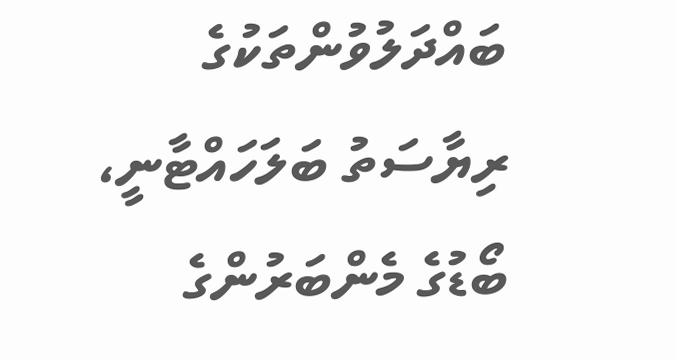ބައްދަލުވުންތަކުގެ ރިޔާސަތު ބަލަހައްޓާނީ، ބޯޑުގެ މެންބަރުންގެ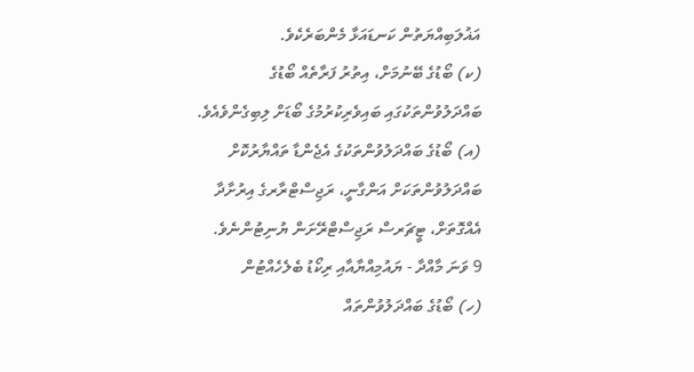އަޣުލަބިއްޔަތުން ކަނޑައަޅާ މެންބަރެކެވެ.
(ކ) ބޯޑުގެ ބޭނުމަށް، އިތުރު ފަރާތެއް ބޯޑުގެ ބައްދަލުވުންތަކުގައި ބައިވެރިކުރުމުގެ ބޯޑަށް ލިބިގެންވެއެވެ.
(އ) ބޯޑުގެ ބައްދަލުވުންތަކުގެ އެޖެންޑާ ތައްޔާރުކޮށް ބައްދަލުވުންތަކަށް އަންގާނީ، ރަޖިސްޓްރާރގެ އިރުށާދާ އެއްގޮތަށް، ޓީޗަރސް ރަޖިސްޓްރޭށަން ޔުނިޓުންނެވެ.
9 ވަނަ މާއްދާ - ޔައުމިއްޔާއާއި ރިކޯޑު ބެލެހެއްޓުން
(ހ) ބޯޑުގެ ބައްދަލުވުންތައް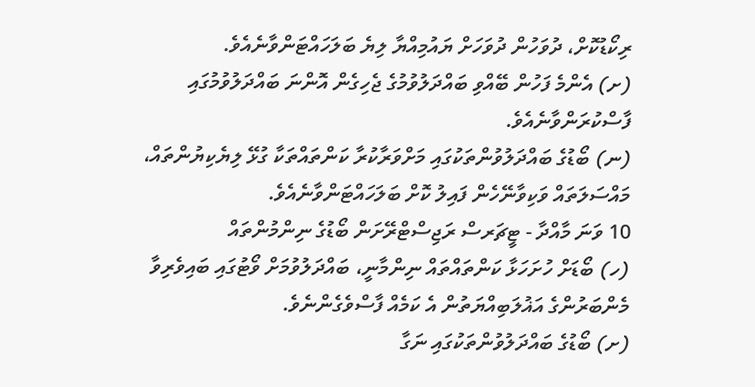ރިކޯޑުކޮށް، ދުވަހުން ދުވަހަށް ޔައުމިއްޔާ ލިޔެ ބަލަހައްޓަންވާނެއެވެ.
(ށ) އެންމެ ފަހުން ބޭއްވި ބައްދަލުވުމުގެ ޖެހިގެން އޮންނަ ބައްދަލުވުމުގައި ފާސްކުރަންވާނެއެވެ.
(ނ) ބޯޑުގެ ބައްދަލުވުންތަކުގައި މަށްވަރާކުރާ ކަންތައްތަކާ ގުޅޭ ލިޔެކިޔުންތައް، މައްސަލަތައް ވަކިވާނޭހެން ފައިލު ކޮށް ބަލަހައްޓަންވާނެއެވެ.
10 ވަނަ މާއްދާ - ޓީޗަރސް ރަޖިސްޓްރޭށަން ބޯޑުގެ ނިންމުންތައް
(ހ) ބޯޑަށް ހުށަހަޅާ ކަންތައްތައް ނިންމާނީ، ބައްދަލުވުމަށް ވޯޓުގައި ބައިވެރިވާ މެންބަރުންގެ އަޣުލަބިއްޔަތުން އެ ކަމެއް ފާސްވެގެންނެވެ.
(ށ) ބޯޑުގެ ބައްދަލުވުންތަކުގައި ނަގާ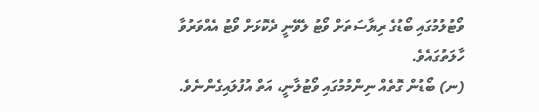ވޯޓުލުމުގައި ބޯޑުގެ ރިޔާސަތަށް ވޯޓު ލެވޭނީ ދެކޮޅަށް ވޯޓު އެއްވަރުވާ ހާލަތުގައެވެ.
(ނ) ބޯޑުން ގޮތެއް ނިންމުމުގައި ވޯޓުލާނީ، އަތް އުފުލައިގެންނެވެ.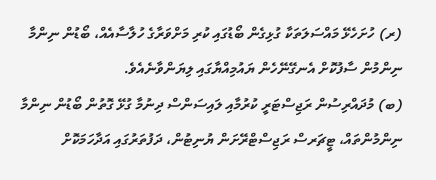(ރ) ހުށަހެޅޭ މައްސަލަތަކާ ގުޅިގެން ބޯޑުގައި ކުރި މަށްވަރާގެ ހުލާސާއެއް، ބޯޑުން ނިންމާ ނިންމުން ސާފުކޮށް އެނގޭނޭހެން ޔައުމިއްޔާގައި ލިޔަންވާނެއެވެ.
(ބ) މުދައްރިސުން ރަޖިސްޓަރީ ކުރުމާއި ލައިސަންސް ދިނުމާ ގުޅޭ ގޮތުން ބޯޑުން ނިންމާ ނިންމުންތައް، ޓީޗަރސް ރަޖިސްޓްރޭށަން ޔުނިޓުން، ދަފުތަރުގައި އަދާހަމަކޮށް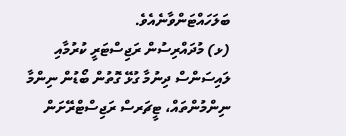ބަލަހައްޓަންވާނެއެވެ.
(ޅ) މުދައްރިސުން ރަޖިސްޓަރީ ކުރުމާއި ލައިސަންސް ދިނުމާ ގުޅޭ ގޮތުން ބޯޑުން ނިންމާ ނިންމުންތައް، ޓީޗަރސް ރަޖިސްޓްރޭށަން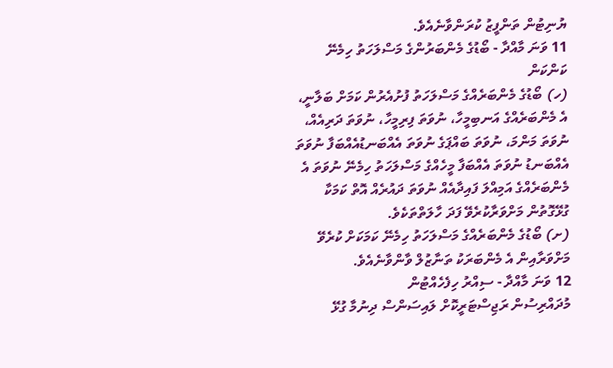ޔުނިޓުން ތަންފީޒު ކުރަންވާނެއެވެ.
11 ވަނަ މާއްދާ - ބޯޑުގެ މެންބަރުންގެ މަސްލަހަތު ހިމެނޭ ކަންކަން
(ހ) ބޯޑުގެ މެންބަރެއްގެ މަސްލަހަތު ފުށުއެރުން ކަމަށް ބަލާނީ، އެ މެންބަރެއްގެ އަނބިމީހާ، ނުވަތަ ފިރިމީހާ، ނުވަތަ ދަރިއެއް، ނުވަތަ މަންމަ، ނުވަތަ ބައްޕަގެ ނުވަތަ އެއްބަނޑުއެއްބަފާ ނުވަތަ އެއްބަނޑު ނުވަތަ އެއްބަފާ މީހެއްގެ މަސްލަހަތު ހިމެނޭ ނުވަތަ އެ މެންބަރެއްގެ އަމިއްލަ ފައިދާއެއް ނުވަތަ ދައުރެއް އޮތް ކަމަކާ ގުޅޭގޮތުން މަށްވަރާކުރެވޭ ފަދަ ހާލަތްތަކެވެ.
(ށ) ބޯޑުގެ މެންބަރެއްގެ މަސްލަހަތު ހިމެނޭ ކަމަކަށް ކުރެވޭ މަށްވަރާއިން އެ މެންބަރަކު ތަނާޒުލް ވާންވާނެއެވެ.
12 ވަނަ މާއްދާ - ސިއްރު ހިފެހެއްޓުން
މުދައްރިސުން ރަޖިސްޓަރީކޮށް ލައިސަންސް ދިނުމާ ގުޅޭ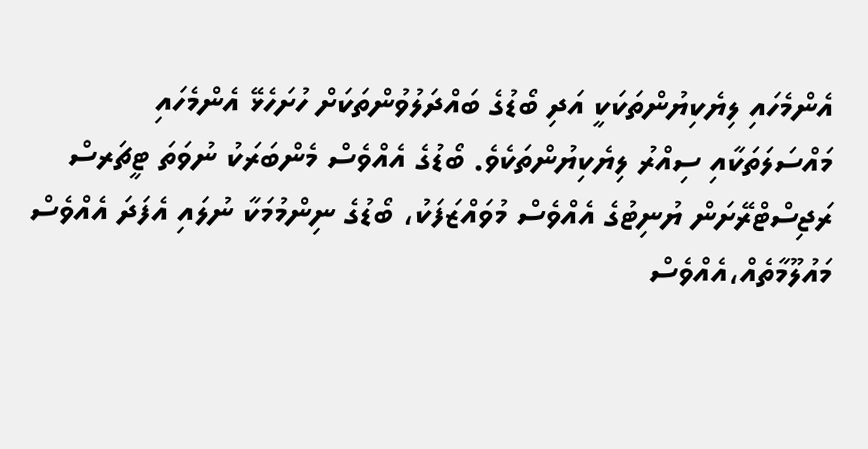އެންމެހައި ލިޔެކިޔުންތަކަކީ އަދި ބޯޑުގެ ބައްދަލުވުންތަކަށް ހުށަހެޅޭ އެންމެހައި މައްސަލަތަކާއި ސިއްރު ލިޔެކިޔުންތަކެވެ. ބޯޑުގެ އެއްވެސް މެންބަރަކު ނުވަތަ ޓީޗަރސް ރަޖިސްޓްރޭށަން ޔުނިޓުގެ އެއްވެސް މުވައްޒަފަކު، ބޯޑުގެ ނިންމުމަކާ ނުލައި އެފަދަ އެއްވެސް މައުލޫމާތެއް،އެއްވެސް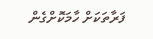ފަރާތަކަށް ހާމަކޮށްގެން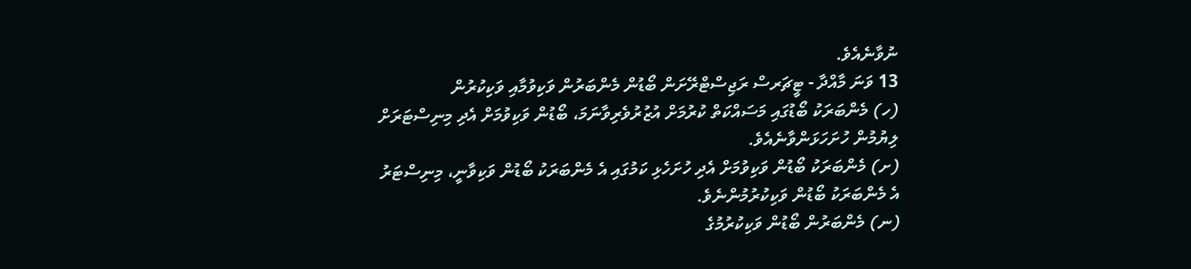ނުވާނެއެވެ.
13 ވަނަ މާއްދާ - ޓީޗަރސް ރަޖިސްޓްރޭށަން ބޯޑުން މެންބަރުން ވަކިވުމާއި ވަކިކުރުން
(ހ) މެންބަރަކު ބޯޑުގައި މަސައްކަތް ކުރުމަށް އުޒުރުވެރިވާނަމަ، ބޯޑުން ވަކިވުމަށް އެދި މިނިސްޓަރަށް ލިޔުމުން ހުށަހަޅަންވާނެއެވެ.
(ށ) މެންބަރަކު ބޯޑުން ވަކިވުމަށް އެދި ހުށަހެޅި ކަމުގައި އެ މެންބަރަކު ބޯޑުން ވަކިވާނީ، މިނިސްޓަރު އެ މެންބަރަކު ބޯޑުން ވަކިކުރުމުންނެވެ.
(ނ) މެންބަރުން ބޯޑުން ވަކިކުރުމުގެ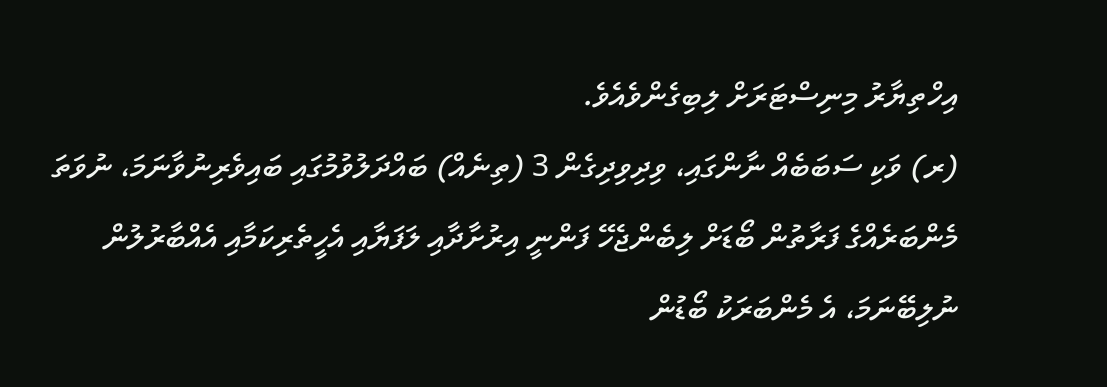އިހްތިޔާރު މިނިސްޓަރަށް ލިބިގެންވެއެވެ.
(ރ) ވަކި ސަބަބެއް ނާންގައި، ވިދިވިދިގެން 3 (ތިނެއް) ބައްދަލުވުމުގައި ބައިވެރިނުވާނަމަ، ނުވަތަ މެންބަރެއްގެ ފަރާތުން ބޯޑަށް ލިބެންޖެހޭ ފަންނީ އިރުށާދާއި ލަފަޔާއި އެހީތެރިކަމާއި އެއްބާރުލުން ނުލިބޭނަމަ، އެ މެންބަރަކު ބޯޑުން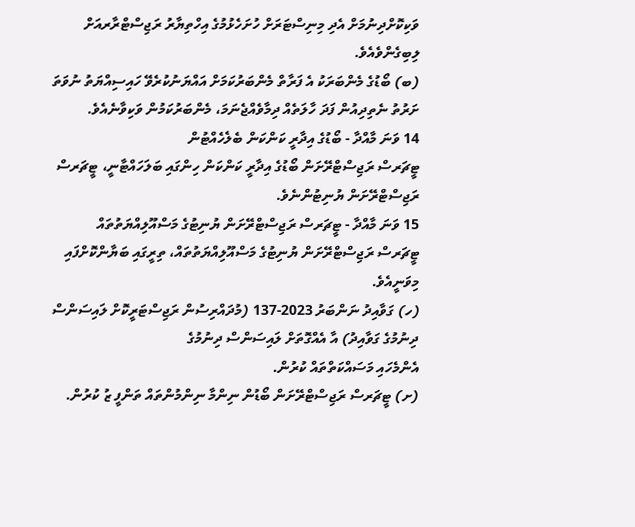ވަކިކޮށްދިނުމަށް އެދި މިނިސްޓަރަށް ހުށަހެޅުމުގެ އިހްތިޔާރު ރަޖިސްޓްރާރއަށް ލިބިގެންވެއެވެ.
(ބ) ބޯޑުގެ މެންބަރަކު އެ ފަރާތް މެންބަރުކަމަށް އައްޔަނުކުރެވޭ ހައިސިއްޔަތު ނުވަތަ ށަރުތު ނެތިދިއުން ފަދަ ހާލަތެއް ދިމާވެއްޖެނަމަ، މެންބަރުކަމުން ވަކިވާނެއެވެ.
14 ވަނަ މާއްދާ - ބޯޑުގެ އިދާރީ ކަންކަން ބެލެހެއްޓުން
ޓީޗަރސް ރަޖިސްޓްރޭށަން ބޯޑުގެ އިދާރީ ކަންކަން ހިންގައި ބަލަހައްޓާނީ، ޓީޗަރސް ރަޖިސްޓްރޭށަން ޔުނިޓުންނެވެ.
15 ވަނަ މާއްދާ - ޓީޗަރސް ރަޖިސްޓްރޭށަން ޔުނިޓުގެ މަސްއޫލިއްޔަތުތައް
ޓީޗަރސް ރަޖިސްޓްރޭށަން ޔުނިޓުގެ މަސްއޫލިއްޔަތުތައް، ތިރީގައި ބަޔާންކޮށްފައި މިވަނީއެވެ.
(ހ) ގަވާއިދު ނަންބަރު 2023-137 (މުދައްރިސުން ރަޖިސްޓަރީކޮށް ލައިސަންސް ދިނުމުގެ ގަވާއިދު) އާ އެއްގޮތަށް ލައިސަންސް ދިނުމުގެ
އެންމެހައި މަސައްކަތްތައް ކުރުން.
(ށ) ޓީޗަރސް ރަޖިސްޓްރޭށަން ބޯޑުން ނިންމާ ނިންމުންތައް ތަންފީ ޒު ކުރުން.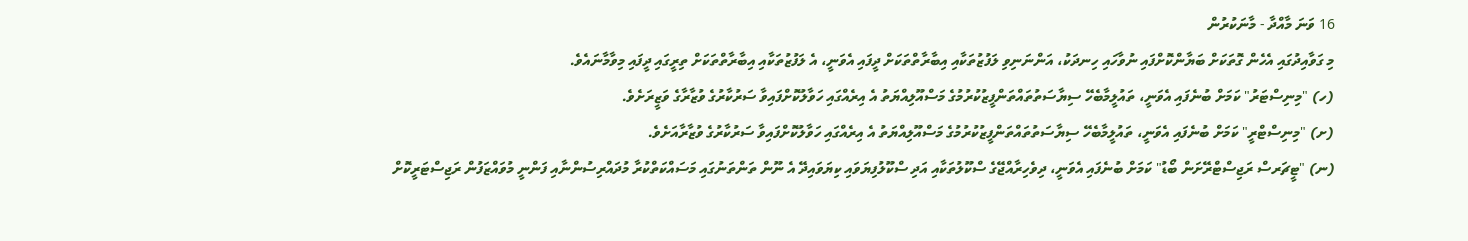16 ވަނަ މާއްދާ - މާނަކުރުން
މި ގަވާއިދުގައި އެހެން ގޮތަކަށް ބަޔާންކޮށްފައި ނުވާހައި ހިނދަކު، އަންނަނިވި ލަފުޒުތަކާއި އިބާރާތްތަކަށް ދީފައި އެވަނީ، އެ ލަފުޒުތަކާއި އިބާރާތްތަކަށް ތިރީގައި ދީފައި މިވާމާނައެވެ.
(ހ) "މިނިސްޓަރު" ކަމަށް ބުނެފައި އެވަނީ، ތައުލީމާބެހޭ ސިޔާސަތުތައްތަންފީޒުކުރުމުގެ މަސްއޫލިއްޔަތު އެ އިރެއްގައި ހަވާލުކޮށްފައިވާ ސަރުކާރުގެ ވުޒާރާގެ ވަޒީރަށެވެ.
(ށ) "މިނިސްޓްރީ" ކަމަށް ބުނެފައި އެވަނީ، ތައުލީމާބެހޭ ސިޔާސަތުތައްތަންފީޒުކުރުމުގެ މަސްއޫލިއްޔަތު އެ އިރެއްގައި ހަވާލުކޮށްފައިވާ ސަރުކާރުގެ ވުޒާރާއަށެވެ.
(ނ) "ޓީޗަރސް ރަޖިސްޓްރޭށަން ބޯޑު" ކަމަށް ބުނެފައި އެވަނީ، ދިވެހިރާއްޖޭގެ ސްކޫލުތަކާއި އަދި ސްކޫލުފިޔަވައި ކިޔަވައިދޭ އެ ނޫން ތަންތަނުގައި މަސައްކަތްކުރާ މުދައްރިސުންނާއި ފަންނީ މުވައްޒަފުން ރަޖިސްޓަރީކޮށް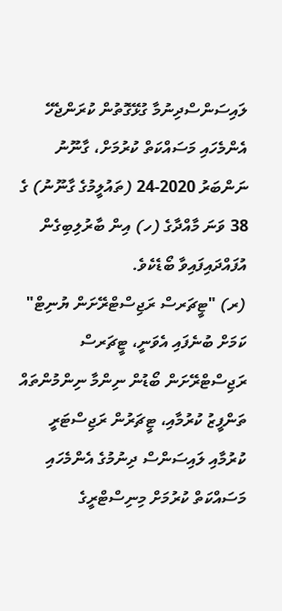ލައިސަންސްދިނުމާ ގުޅޭގޮތުން ކުރަންޖެހޭ އެންމެހައި މަސައްކަތް ކުރުމަށް، ގާނޫނު ނަންބަރު 2020-24 (ތައުލީމުގެ ގާނޫނު) ގެ 38 ވަނަ މާއްދާގެ (ހ) އިން ބާރުލިބިގެން އުފައްދައިފައިވާ ބޯޑެކެވެ.
(ރ) "ޓީޗަރސް ރަޖިސްޓްރޭށަން ޔުނިޓް" ކަމަށް ބުނެފައި އެވަނީ، ޓީޗަރސް ރަޖިސްޓްރޭށަން ބޯޑުން ނިންމާ ނިންމުންތައް ތަންފީޒު ކުރުމާއި، ޓީޗަރުން ރަޖިސްޓަރީ ކުރުމާއި ލައިސަންސް ދިނުމުގެ އެންމެހައި މަސައްކަތް ކުރުމަށް މިނިސްޓްރީގެ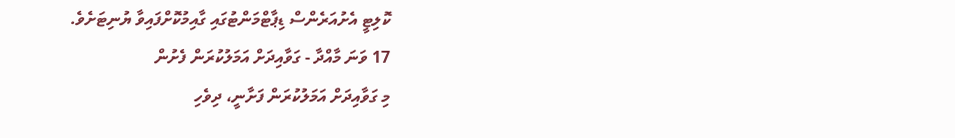ކޮލިޓީ އެށުއަރެންސް ޑިޕާޓްމަންޓުގައި ގާއިމުކޮށްފައިވާ ޔުނިޓަށެވެ.
17 ވަނަ މާއްދާ - ގަވާއިދަށް އަމަލުކުރަން ފެށުން
މި ގަވާއިދަށް އަމަލުކުރަން ފަށާނީ، ދިވެހި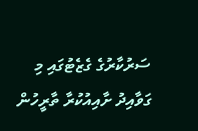ސަރުކާރުގެ ގެޒެޓުގައި މި ގަވާއިދު ށާއިއުކުރާ ތާރީހުން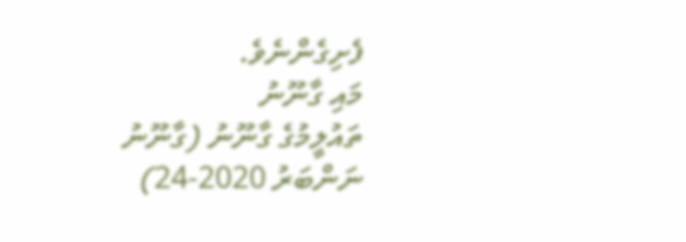ފެށިގެންނެވެ.
މައި ގާނޫނު
ތައުލީމުގެ ގާނޫނު (ގާނޫނު ނަންބަރު 2020-24)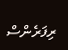ރިފަރެންސް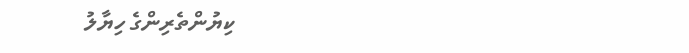ކިޔުންތެރިންގެ ހިޔާލު